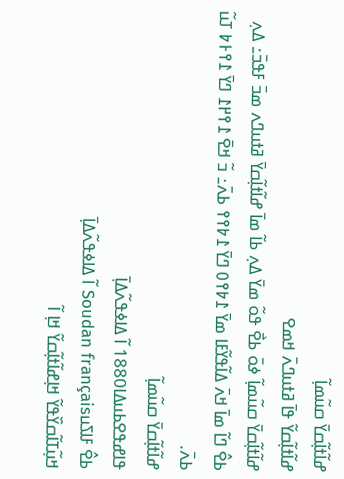ߝߊ߬ߙߊ߲߬ߛߌ߫ ߛߎ߬ߘߊ߲߬
ߝߊ߬ߙߊ߲߬ߛߌ߬ ߟߊ߫ ߥߙߎߣߍ߫ ߞߘߐ
ߝߊ߬ߙߊ߲߬ߛߌ߫ ߛߎ߬ߘߊ߲߬ ߦߋ߫ ߕߐ߯ ߟߋ߬ ߘߌ߫ ߡߍ߲ ߕߊ߬ ߘߊ߫ ߝߊ߬ߙߊ߲߬ߛߌ߫ ߥߙߎߣߍ ߘߏ߫ ߓߟߏ߫߸ ߡߍ߲ ߕߐ߮ ߣߊ߬ ߘߊ߫ ߞߍ߫ ߡߊ߬ߟߌ߬ߓߊ ߘߌ߫ ߁߈߉߀ ߣߌ߫ ߁߈߉߉ ߕߍ߫߸ ߏ߬ ߞߐ߫ ߁߉߂߁ ߣߌ߫ ߁߉߅߈ ߠߎ߬ ߕߍ߫.
ߝߊ߬ߙߊ߲߬ߛߌ߫ ߛߎ߬ߘߊ߲߬
ߟߊߝߟߐߕߎߡߊ1880 ߊ߬ ߡߊߦߟߍ߬ߡߊ߲߫
ߕߐ߮ ߓߊߖߎSoudan français ߊ߬ ߡߊߦߟߍ߬ߡߊ߲߫
ߞߎ߲߬ߠߊ߬ߛߌ߰ߟߌ߬ ߞߊ߲ߝߊ߬ߙߊ߲߬ߛߌ߬ ߞߊ߲ ߊ߬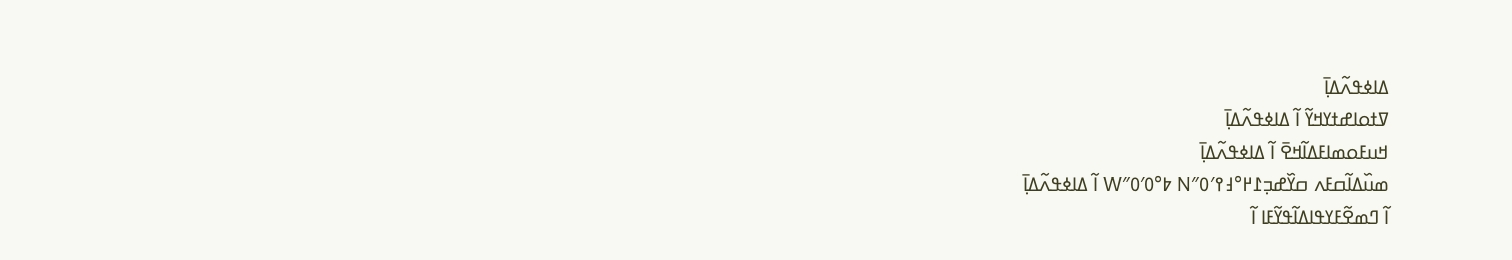ߡߊߦߟߍ߬ߡߊ߲߫
ߜߙߋߊߝߙߌߞߌ߬ ߊ߬ ߡߊߦߟߍ߬ߡߊ߲߫
ߞߎߓߋߘߊߓߡߊ߬ߞߐ߫ ߊ߬ ߡߊߦߟߍ߬ߡߊ߲߫
ߘߎ߰ߡߊ߬ߛߓߍ ߛߌ߰ߝߏ߲߁߂°߃߉′߀″N ߈°߀′߀″W ߊ߬ ߡߊߦߟߍ߬ߡߊ߲߫
ߊ߬ ߣߘߐ߬ߓߌߟߊߡߊ߬ߟߌ߬ߓߊ ߊ߬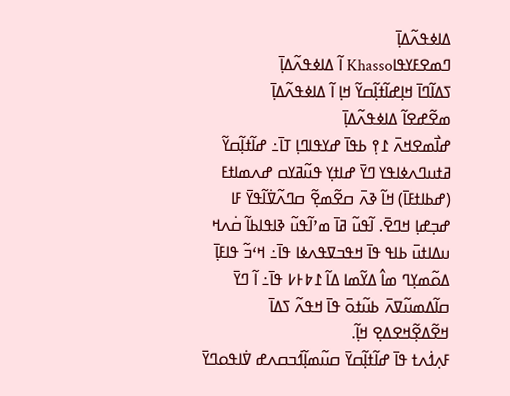ߡߊߦߟߍ߬ߡߊ߲߫
ߣߘߐߓߌߟߊKhasso ߊ߬ ߡߊߦߟߍ߬ߡߊ߲߫
ߖߡߊ߬ߣߊ߫ ߞߊ߲ߝߊ߬ߙߊ߲߬ߛߌ߬ ߞߊ߲ ߊ߬ ߡߊߦߟߍ߬ߡߊ߲߫
ߘߐ߬ߝߐߊ߬ ߡߊߦߟߍ߬ߡߊ߲߫
ߝߊ߯ߘߐߞߍ߫ ߁߉߲ ߕߟߊ߫ ߝߌߟߊߣߊ߲ ߠߊ߫߸ ߝߊ߬ߙߊ߲߬ߛߌ߬ ߥߙߎߣߍߦߊߟߌ ߣߌ߫ ߝߊߙߌ߲ ߟߎ߬ߥߌߛ ߝߍߘߊߙߓ (ߝߕߊߙߓߊ߫) ߞߊ߬ ߢߍ߫ ߛߐ߬ߘߐ߲߬ ߛߣߍ߬ߜ߭ߊ߬ߟߌ߫ ߓߊ ߝߏ߲ߝߊ߲ ߞߣߐ߫. ߊ߬ߟߎ߬ ߥߊ߫ ߘߴߊ߬ߟߎ߬ ߢߊߟߊߕߊ߬ ߛ߭ߍߞ ߎߡߊߙߎ߫ ߕߊߟ ߟߊ߫ ߞߟߏߜߟߍߦߊ ߟߊ߫߸ ߞߵߏ߬ ߟߊߓߊ߲߫ ߡߋ߬ߘߌ߲ߣ ߘߊ߮ ߡߌ߬ߘߊ ߡߊ߬ ߁߈߅߇ ߟߊ߫߸ ߊ߬ ߣߌ߫ ߛߊ߬ߡߘߎ߬ߜߍ߫ ߕߎ߬ߙߋ߫ ߟߊ߫ ߞߟߍ߬ ߖߡߊ߫ ߞߐ߬ߡߐ߲߬ߞߐߡߐ߲ ߞߊ߲߬.
ߓߍ߲ߗ߭ߍߙ ߟߊ߫ ߝߊ߬ߙߊ߲߬ߛߌ߫ ߛߎ߬ߘߊ߲߬ߗ߭ߏߛߍߝ ߜ߭ߊߟߋߣߌ߫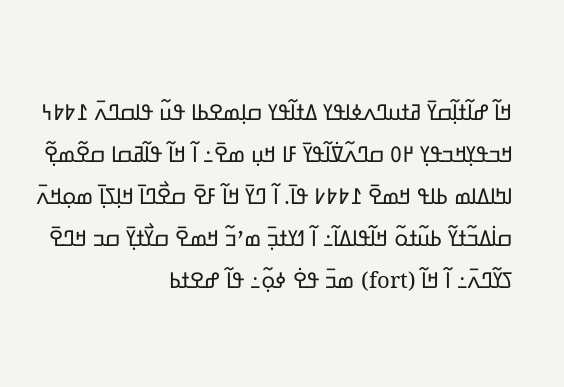ߞߊ߬ ߝߊ߬ߙߊ߲߬ߛߌ߫ ߥߙߎߣߍߦߊߟߌ ߡߙߊ߬ߟߌ ߛߊ߲ߘߐߕߊ ߟߎ߬ ߟߊߛߣߍ߫ ߁߈߈߆ ߞߏߟߌ߲ߞߏߟߌ߲ ߂߀ ߛߣߍ߬ߜ߭ߊ߬ߟߌ߫ ߓߊ ߞߎ߲ ߘߐ߫߸ ߊ߬ ߞߊ߬ ߟߊ߬ߥߛߊ ߛߐ߬ߘߐ߲߬ ߊߤߊߡߊߘ ߕߊߟ ߞߘߐ߫ ߁߈߈߇ ߟߊ߫. ߊ߬ ߣߌ߫ ߞߊ߬ ߓߐ߫ ߛߐ߯ߣߊ߫ ߞߊ߲ߖߊ߲߫ ߘߋ߲ߞߍ߫ ߛߊ߭ߡߏ߬ߙߌ߬ ߕߎ߬ߙߋ߬ ߞߊ߬ߟߊߡߊ߬߸ ߊ߬ ߗߌߙߏ߲߫ ߘߴߏ߬ ߞߘߐ߫ ߛߌ߯ߙߌ߲߫ ߛߏ ߞߣߐ߫ ߖߌ߬ߣߍ߫߸ ߊ߬ ߞߊ߬ (fort) ߘߏ߫ ߟߐ߭ ߦߋ߲߬߸ ߟߊ߬ ߝߐߙߕ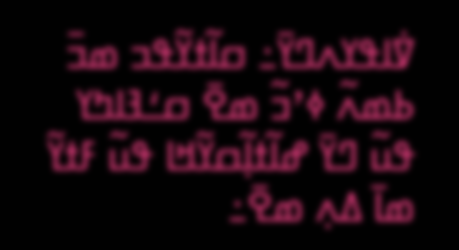ߜ߭ߊߟߌߍߣߌ߫߸ ߛߊ߬ߙߌ߬ߟߏ ߘߏ߫ ߕߘߍ߬ ߦߴߏ߬ ߘߐ߫ ߛߑߔߊߤߌ ߟߎ߬ ߣߌ߫ ߝߊ߬ߙߊ߲߬ߛߌ߬ߞߊ ߟߎ߬ ߓߙߌ߬ ߘߊ߫ ߡߍ߲ ߘߐ߫߸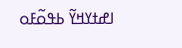ߊߝߙߌߞߌ߬ ߕߟߋ߬ߓߋ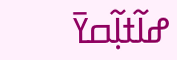ߝߊ߬ߙߊ߲߬ߛߌ߫